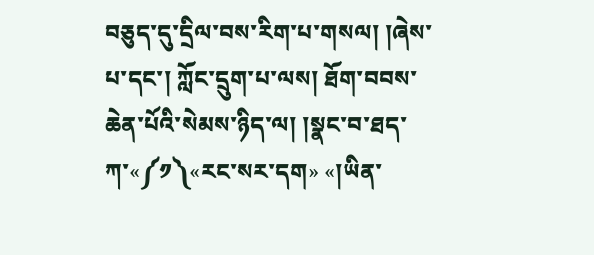བཅུད་དུ་དྲིལ་བས་རིག་པ་གསལ། །ཞེས་པ་དང་། ཀློང་དྲུག་པ་ལས། ཐོག་བབས་ཆེན་པོའི་སེམས་ཉིད་ལ། །སྣང་བ་ཐད་ཀ་«༼༡༽«རང་སར་དག» «།ཡིན་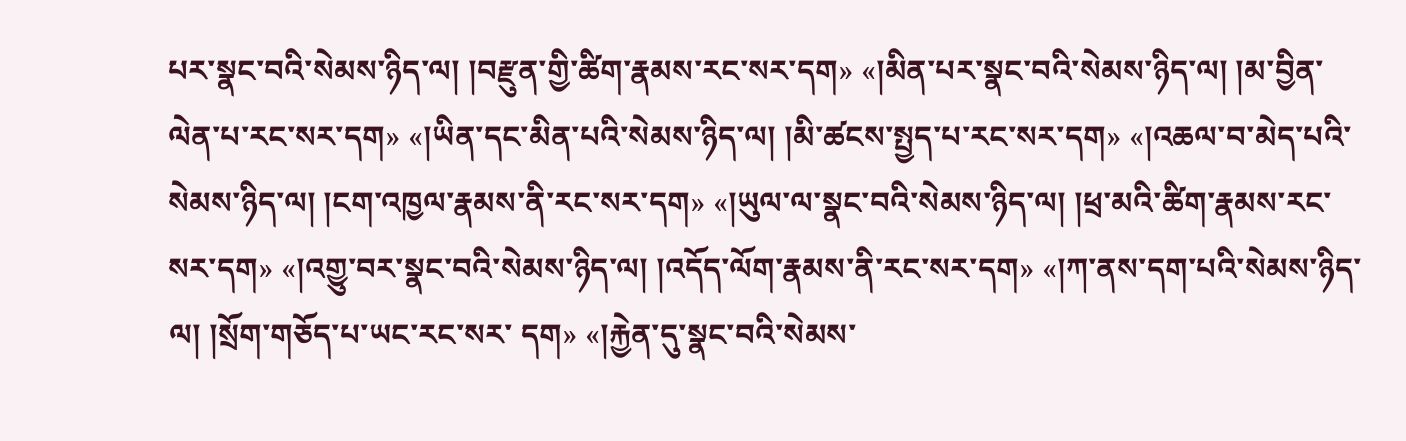པར་སྣང་བའི་སེམས་ཉིད་ལ། །བརྫུན་གྱི་ཚིག་རྣམས་རང་སར་དག» «།མིན་པར་སྣང་བའི་སེམས་ཉིད་ལ། །མ་བྱིན་ལེན་པ་རང་སར་དག» «།ཡིན་དང་མིན་པའི་སེམས་ཉིད་ལ། །མི་ཚངས་སྤྱད་པ་རང་སར་དག» «།འཆལ་བ་མེད་པའི་སེམས་ཉིད་ལ། །ངག་འཁྱལ་རྣམས་ནི་རང་སར་དག» «།ཡུལ་ལ་སྣང་བའི་སེམས་ཉིད་ལ། །ཕྲ་མའི་ཚིག་རྣམས་རང་སར་དག» «།འགྱུ་བར་སྣང་བའི་སེམས་ཉིད་ལ། །འདོད་ལོག་རྣམས་ནི་རང་སར་དག» «།ཀ་ནས་དག་པའི་སེམས་ཉིད་ལ། །སྲོག་གཅོད་པ་ཡང་རང་སར་ དག» «།རྐྱེན་དུ་སྣང་བའི་སེམས་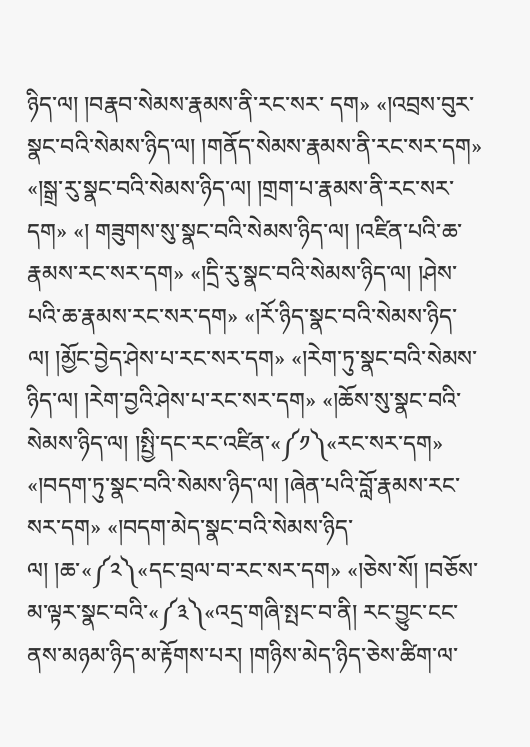ཉིད་ལ། །བརྣབ་སེམས་རྣམས་ནི་རང་སར་ དག» «།འབྲས་བུར་སྣང་བའི་སེམས་ཉིད་ལ། །གནོད་སེམས་རྣམས་ནི་རང་སར་དག» «།སྒྲ་རུ་སྣང་བའི་སེམས་ཉིད་ལ། །གྲག་པ་རྣམས་ནི་རང་སར་དག» «། གཟུགས་སུ་སྣང་བའི་སེམས་ཉིད་ལ། །འཛིན་པའི་ཆ་རྣམས་རང་སར་དག» «།དྲི་རུ་སྣང་བའི་སེམས་ཉིད་ལ། །ཤེས་པའི་ཆ་རྣམས་རང་སར་དག» «།རོ་ཉིད་སྣང་བའི་སེམས་ཉིད་ལ། །མྱོང་བྱེད་ཤེས་པ་རང་སར་དག» «།རེག་ཏུ་སྣང་བའི་སེམས་ཉིད་ལ། །རེག་བྱའི་ཤེས་པ་རང་སར་དག» «།ཆོས་སུ་སྣང་བའི་སེམས་ཉིད་ལ། །སྤྱི་དང་རང་འཛིན་«༼༡༽«རང་སར་དག» «།བདག་ཏུ་སྣང་བའི་སེམས་ཉིད་ལ། །ཞེན་པའི་བློ་རྣམས་རང་སར་དག» «།བདག་མེད་སྣང་བའི་སེམས་ཉིད་ལ། །ཆ་«༼༢༽«དང་བྲལ་བ་རང་སར་དག» «།ཅེས་སོ། །བཅོས་མ་ལྟར་སྣང་བའི་«༼༣༽«འདྲ་གཞི་སྤང་བ་ནི། རང་བྱུང་ངང་ནས་མཉམ་ཉིད་མ་རྟོགས་པར། །གཉིས་མེད་ཉིད་ཅེས་ཚིག་ལ་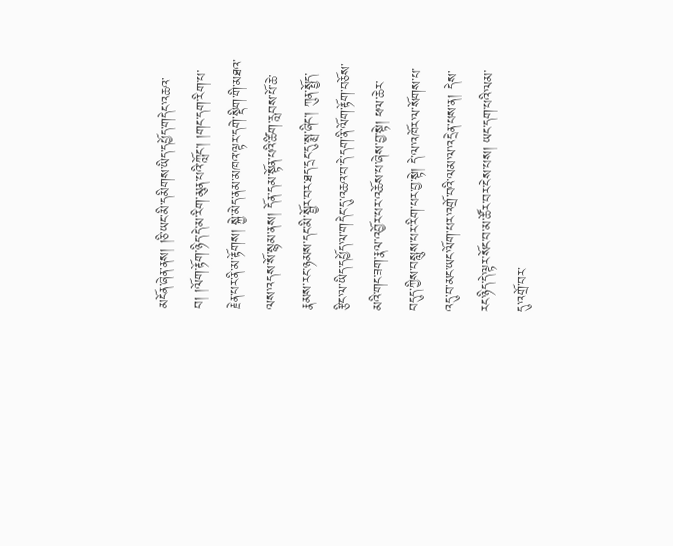མངོན་ཞེན་ནས། །ཅི་ཡང་མི་དམིགས་ཡིད་དཔྱོད་གདེང་འཆའ་བ། །ལོག་རྟོག་ཉིད་དེ་མ་རིག་མུན་པའི་ཀློང་། །གང་དག་རིག་པ་རྗེན་པར་ནི་མ་རྟོགས། སྐྱེ་མེད་ནམ་མཁའ་ལྟར་དགེ་སྡིག་གི་མཐའ་ལས་འདས་སོ་སྙམ་ནས། དོན་དམ་སྟོན་པའི་ཚིག་རླབས་པོ་ཆེ་རྣམས་རང་ཉམས་དང་མི་སྦྱོར་བར་ཐད་དྲང་དུ་སྨྲ་ཞིང་། ཀུན་སྤྱོད་རྩིང་ལ་ཡིད་དཔྱོད་ལ་གདེང་དུ་འཆའ་བ་དེ་དག་ནི་ལོག་རྟོག་བཅོས་མའི་གང་ཟག་རྣལ་འབྱོར་པར་འཆོས་པ་ཞེས་བྱ་སྟེ། ཕལ་ཆེར་བདུད་ཀྱིས་བསླུས་པར་རིག་པར་བྱ་སྟེ། དེ་ལ་འཁོར་ལ་སོགས་པ་འདུ་བ་མང་ཡང་ལོག་པར་འགྲོ་བའི་ལམ་ལ་འདྲེན་པས་ན། དེས་རང་ཉིད་དེ་ལྟར་སོང་བ་མ་ཚོར་བར་ངེས་པས། ཡང་དག་པའི་ལམ་དུ་འགྲོ་བར་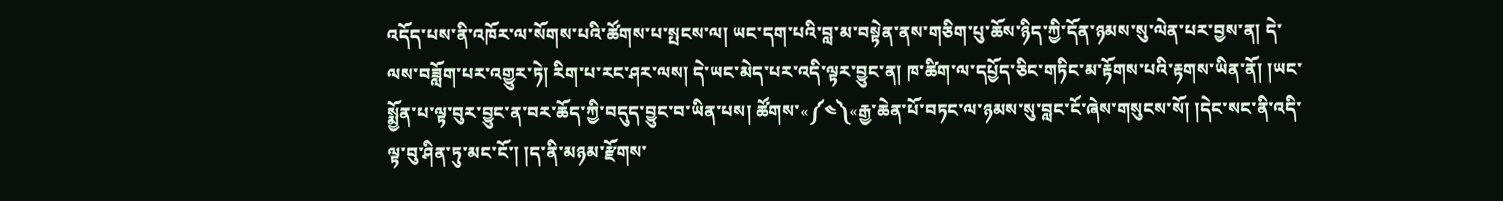འདོད་པས་ནི་འཁོར་ལ་སོགས་པའི་ཚོགས་པ་སྤངས་ལ། ཡང་དག་པའི་བླ་མ་བསྟེན་ནས་གཅིག་པུ་ཆོས་ཉིད་ཀྱི་དོན་ཉམས་སུ་ལེན་པར་བྱས་ན། དེ་ལས་བཟློག་པར་འགྱུར་ཏེ། རིག་པ་རང་ཤར་ལས། དེ་ཡང་མེད་པར་འདི་ལྟར་བྱུང་ན། ཁ་ཚིག་ལ་དཔྱོད་ཅིང་གཏིང་མ་རྟོགས་པའི་རྟགས་ཡིན་ནོ། །ཡང་སྨྱོན་པ་ལྟ་བུར་བྱུང་ན་བར་ཆོད་ཀྱི་བདུད་བྱུང་བ་ཡིན་པས། ཚོགས་«༼༤༽«རྒྱ་ཆེན་པོ་བཏང་ལ་ཉམས་སུ་བླང་ངོ་ཞེས་གསུངས་སོ། །དེང་སང་ནི་འདི་ལྟ་བུ་ཤིན་ཏུ་མང་ངོ་། །ད་ནི་མཉམ་རྫོགས་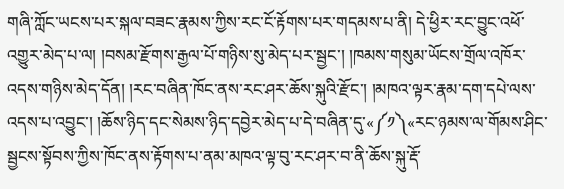གཞི་ཀློང་ཡངས་པར་སྐལ་བཟང་རྣམས་ཀྱིས་རང་ངོ་རྟོགས་པར་གདམས་པ་ནི། དེ་ཕྱིར་རང་བྱུང་འཕོ་འགྱུར་མེད་པ་ལ། །བསམ་རྫོགས་རྒྱལ་པོ་གཉིས་སུ་མེད་པར་སྦྱང་། །ཁམས་གསུམ་ཡོངས་གྲོལ་འཁོར་འདས་གཉིས་མེད་དོན། །རང་བཞིན་ཁོང་ནས་རང་ཤར་ཆོས་སྐུའི་རྫོང་། །མཁའ་ལྟར་རྣམ་དག་དཔེ་ལས་འདས་པ་འབྱུང་། །ཆོས་ཉིད་དང་སེམས་ཉིད་དབྱེར་མེད་པ་དེ་བཞིན་དུ་«༼༡༽«རང་ཉམས་ལ་གོམས་ཤིང་སྦྱངས་སྟོབས་ཀྱིས་ཁོང་ནས་རྟོགས་པ་ནམ་མཁའ་ལྟ་བུ་རང་ཤར་བ་ནི་ཆོས་སྐུ་རྡོ་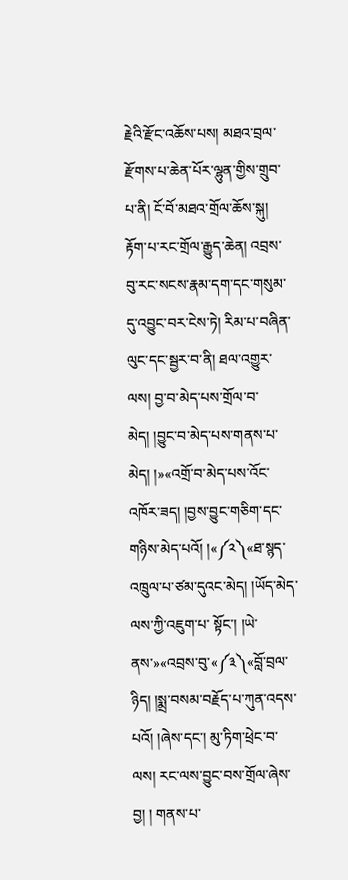རྗེའི་རྫོང་འཆོས་པས། མཐའ་བྲལ་རྫོགས་པ་ཆེན་པོར་ལྷུན་གྱིས་གྲུབ་པ་ནི། ངོ་བོ་མཐའ་གྲོལ་ཆོས་སྐུ། རྟོག་པ་རང་གྲོལ་རྒྱུད་ཆེན། འབྲས་བུ་རང་སངས་རྣམ་དག་དང་གསུམ་དུ་འབྱུང་བར་ངེས་ཏེ། རིམ་པ་བཞིན་ལུང་དང་སྦྱར་བ་ནི། ཐལ་འགྱུར་ལས། བྱ་བ་མེད་པས་གྲོལ་བ་མེད། །བྱུང་བ་མེད་པས་གནས་པ་མེད། །»«འགྲོ་བ་མེད་པས་འོང་འཁོར་ཟད། །བྱས་བྱུང་གཅིག་དང་གཉིས་མེད་པའོ། །«༼༢༽«ཐ་སྙད་འཁྲུལ་པ་ཙམ་དུའང་མེད། །ཡོད་མེད་ལས་ཀྱི་འཇུག་པ་ སྟོང་། །ཡེ་ནས་»«འབྲས་བུ་«༼༣༽«བློ་བྲལ་ཉིད། །སྨྲ་བསམ་བརྗོད་པ་ཀུན་འདས་པའོ། །ཞེས་དང་། མུ་ཏིག་ཕྲེང་བ་ལས། རང་ལས་བྱུང་བས་གྲོལ་ཞེས་བྱ། ། གནས་པ་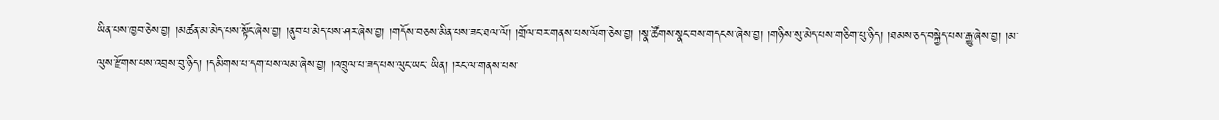ཡིན་པས་ཁྱབ་ཅེས་བྱ། །མཚན་མ་མེད་པས་སྟོང་ཞེས་བྱ། །ནུབ་པ་མེད་པས་ཤར་ཞེས་བྱ། །གདོས་བཅས་མིན་པས་ཟང་ཐལ་ལོ། །གྲོལ་བར་གནས་པས་ལོག་ཅེས་བྱ། །སྣ་ཚོགས་སྣང་བས་གདངས་ཞེས་བྱ། །གཉིས་སུ་མེད་པས་གཅིག་པུ་ཉིད། །ཐམས་ཅད་བསྐྱེད་པས་རྒྱུ་ཞེས་བྱ། །མ་ལུས་རྫོགས་པས་འབྲས་བུ་ཉིད། །དམིགས་པ་དག་པས་ལམ་ཞེས་བྱ། །འཁྲུལ་པ་ཟད་པས་ལུང་ཡང་ ཡིན། །རང་ལ་གནས་པས་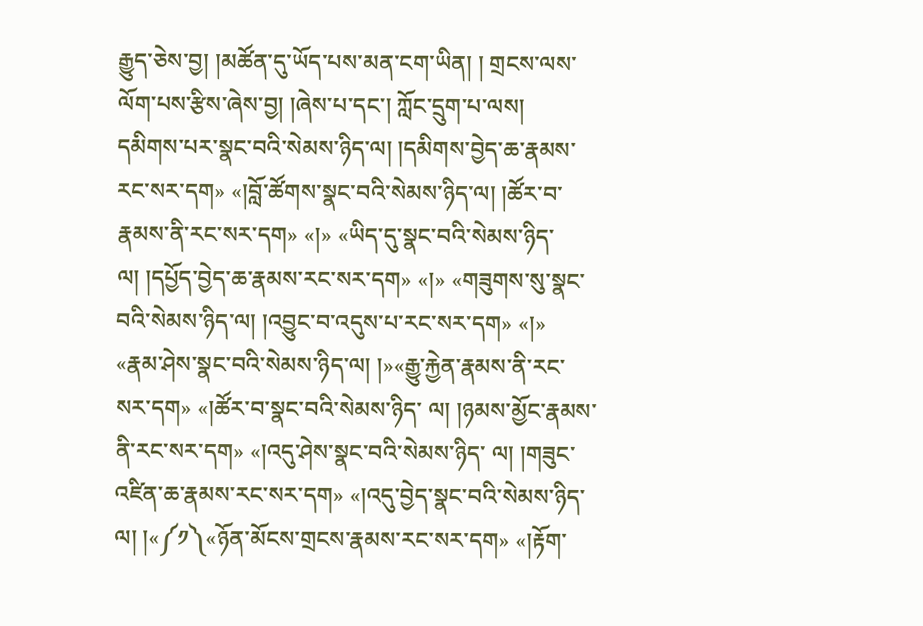རྒྱུད་ཅེས་བྱ། །མཚོན་དུ་ཡོད་པས་མན་ངག་ཡིན། ། གྲངས་ལས་ལོག་པས་རྩིས་ཞེས་བྱ། །ཞེས་པ་དང་། ཀློང་དྲུག་པ་ལས། དམིགས་པར་སྣང་བའི་སེམས་ཉིད་ལ། །དམིགས་བྱེད་ཆ་རྣམས་རང་སར་དག» «།བློ་ཚོགས་སྣང་བའི་སེམས་ཉིད་ལ། །ཚོར་བ་རྣམས་ནི་རང་སར་དག» «།» «ཡིད་དུ་སྣང་བའི་སེམས་ཉིད་ལ། །དཔྱོད་བྱེད་ཆ་རྣམས་རང་སར་དག» «།» «གཟུགས་སུ་སྣང་བའི་སེམས་ཉིད་ལ། །འབྱུང་བ་འདུས་པ་རང་སར་དག» «།» «རྣམ་ཤེས་སྣང་བའི་སེམས་ཉིད་ལ། །»«རྒྱུ་རྐྱེན་རྣམས་ནི་རང་སར་དག» «།ཚོར་བ་སྣང་བའི་སེམས་ཉིད་ ལ། །ཉམས་མྱོང་རྣམས་ནི་རང་སར་དག» «།འདུ་ཤེས་སྣང་བའི་སེམས་ཉིད་ ལ། །གཟུང་འཛིན་ཆ་རྣམས་རང་སར་དག» «།འདུ་བྱེད་སྣང་བའི་སེམས་ཉིད་ ལ། །«༼༡༽«ཉོན་མོངས་གྲངས་རྣམས་རང་སར་དག» «།རྟོག་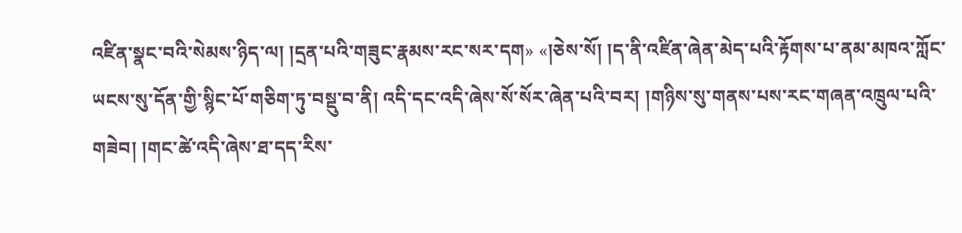འཛིན་སྣང་བའི་སེམས་ཉིད་ལ། །དྲན་པའི་གཟུང་རྣམས་རང་སར་དག» «།ཅེས་སོ། །ད་ནི་འཛིན་ཞེན་མེད་པའི་རྟོགས་པ་ནམ་མཁའ་ཀློང་ཡངས་སུ་དོན་གྱི་སྙིང་པོ་གཅིག་ཏུ་བསྡུ་བ་ནི། འདི་དང་འདི་ཞེས་སོ་སོར་ཞེན་པའི་བར། །གཉིས་སུ་གནས་པས་རང་གཞན་འཁྲུལ་པའི་གཟེབ། །གང་ཚེ་འདི་ཞེས་ཐ་དད་རིས་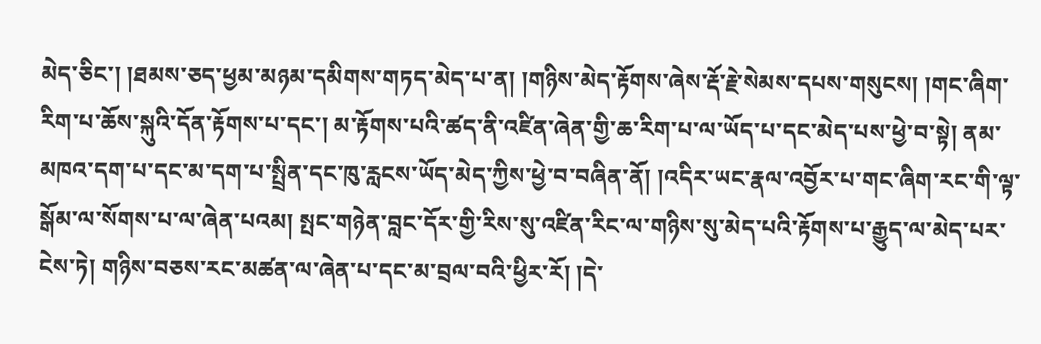མེད་ཅིང་། །ཐམས་ཅད་ཕྱམ་མཉམ་དམིགས་གཏད་མེད་པ་ན། །གཉིས་མེད་རྟོགས་ཞེས་རྡོ་རྗེ་སེམས་དཔས་གསུངས། །གང་ཞིག་རིག་པ་ཆོས་སྐུའི་དོན་རྟོགས་པ་དང་། མ་རྟོགས་པའི་ཚད་ནི་འཛིན་ཞེན་གྱི་ཆ་རིག་པ་ལ་ཡོད་པ་དང་མེད་པས་ཕྱེ་བ་སྟེ། ནམ་མཁའ་དག་པ་དང་མ་དག་པ་སྤྲིན་དང་ཁུ་རླངས་ཡོད་མེད་ཀྱིས་ཕྱེ་བ་བཞིན་ནོ། །འདིར་ཡང་རྣལ་འབྱོར་པ་གང་ཞིག་རང་གི་ལྟ་སྒོམ་ལ་སོགས་པ་ལ་ཞེན་པའམ། སྤང་གཉེན་བླང་དོར་གྱི་རིས་སུ་འཛིན་རིང་ལ་གཉིས་སུ་མེད་པའི་རྟོགས་པ་རྒྱུད་ལ་མེད་པར་ངེས་ཏེ། གཉིས་བཅས་རང་མཚན་ལ་ཞེན་པ་དང་མ་བྲལ་བའི་ཕྱིར་རོ། །དེ་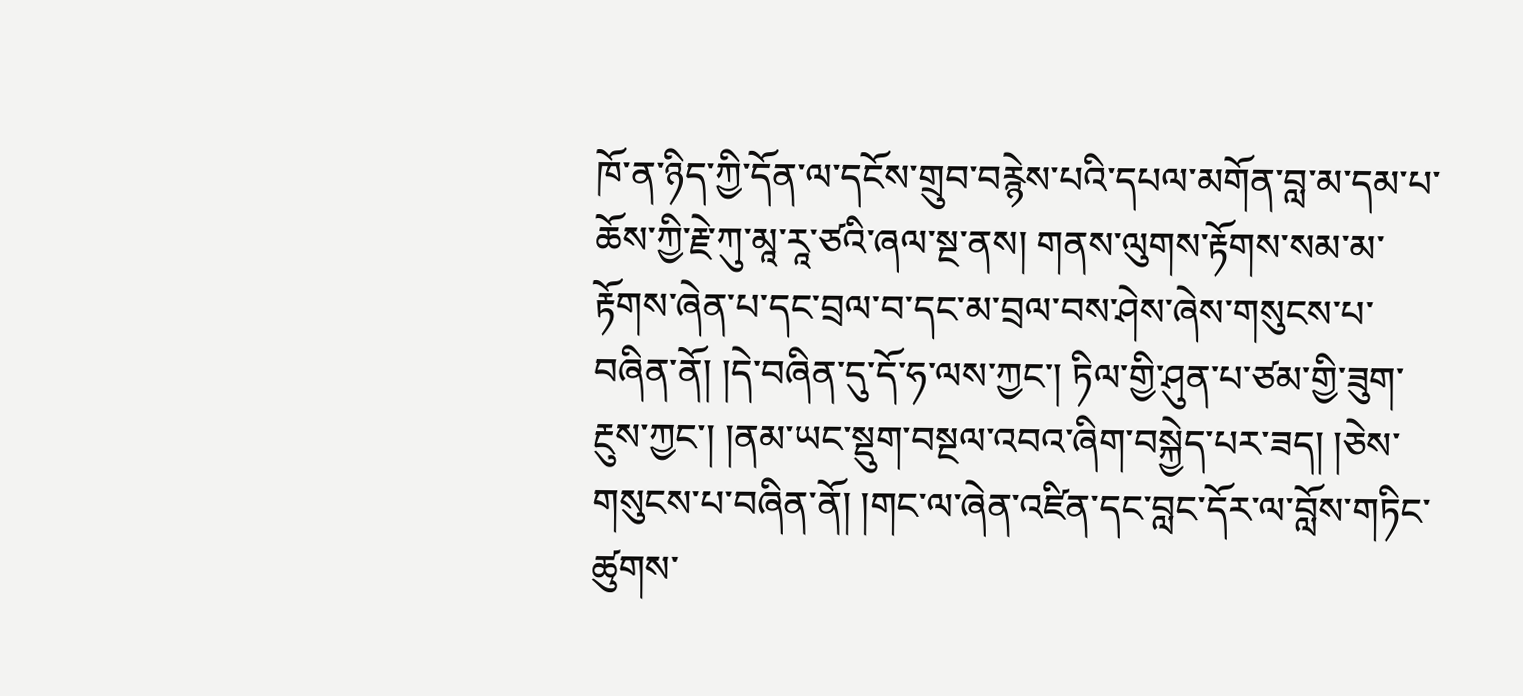ཁོ་ན་ཉིད་ཀྱི་དོན་ལ་དངོས་གྲུབ་བརྙེས་པའི་དཔལ་མགོན་བླ་མ་དམ་པ་ཆོས་ཀྱི་རྗེ་ཀུ་མཱ་རཱ་ཙའི་ཞལ་སྔ་ནས། གནས་ལུགས་རྟོགས་སམ་མ་རྟོགས་ཞེན་པ་དང་བྲལ་བ་དང་མ་བྲལ་བས་ཤེས་ཞེས་གསུངས་པ་བཞིན་ནོ། །དེ་བཞིན་དུ་དོ་ཧ་ལས་ཀྱང་། ཏིལ་གྱི་ཤུན་པ་ཙམ་གྱི་ཟུག་རྔུས་ཀྱང་། །ནམ་ཡང་སྡུག་བསྔལ་འབའ་ཞིག་བསྐྱེད་པར་ཟད། །ཅེས་གསུངས་པ་བཞིན་ནོ། །གང་ལ་ཞེན་འཛིན་དང་བླང་དོར་ལ་བློས་གཏིང་ཚུགས་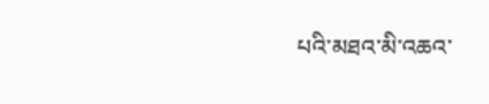པའི་མཐའ་མི་འཆའ་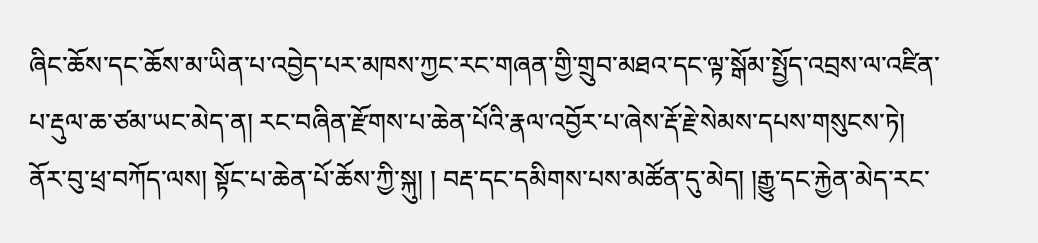ཞིང་ཆོས་དང་ཆོས་མ་ཡིན་པ་འབྱེད་པར་མཁས་ཀྱང་རང་གཞན་གྱི་གྲུབ་མཐའ་དང་ལྟ་སྒོམ་སྤྱོད་འབྲས་ལ་འཛིན་པ་རྡུལ་ཆ་ཙམ་ཡང་མེད་ན། རང་བཞིན་རྫོགས་པ་ཆེན་པོའི་རྣལ་འབྱོར་པ་ཞེས་རྡོ་རྗེ་སེམས་དཔས་གསུངས་ཏེ། ནོར་བུ་ཕྲ་བཀོད་ལས། སྟོང་པ་ཆེན་པོ་ཆོས་ཀྱི་སྐུ། ། བརྡ་དང་དམིགས་པས་མཚོན་དུ་མེད། །རྒྱུ་དང་རྐྱེན་མེད་རང་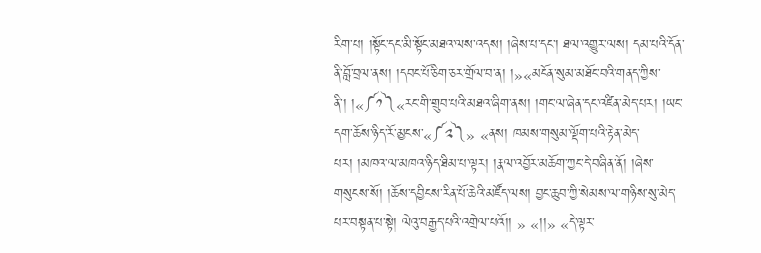རིག་པ། །སྟོང་དང་མི་སྟོང་མཐའ་ལས་འདས། །ཞེས་པ་དང་། ཐལ་འགྱུར་ལས། དམ་པའི་དོན་ནི་བློ་བྲལ་ནས། །དབང་པོ་ཅིག་ཅར་གྲོལ་བ་ན། །»«མངོན་སུམ་མཐོང་བའི་གནད་ཀྱིས་ནི་། །«༼༡༽«རང་གི་གྲུབ་པའི་མཐའ་ཞིག་ནས། །གང་ལ་ཞེན་དང་འཛིན་མེད་པར། །ཡང་དག་ཆོས་ཉིད་རོ་མྱངས་«༼༢༽» «ནས། ཁམས་གསུམ་ལྡོག་པའི་རྟེན་མེད་པར། །མཁའ་ལ་མཁའ་ཉིད་ཐིམ་པ་ལྟར། །རྣལ་འབྱོར་མཆོག་ཀྱང་དེ་བཞིན་ནོ། །ཞེས་གསུངས་སོ། །ཆོས་དབྱིངས་རིན་པོ་ཆེའི་མཛོད་ལས། བྱང་ཆུབ་ཀྱི་སེམས་ལ་གཉིས་སུ་མེད་པར་བསྟན་པ་སྟེ། ལེའུ་བརྒྱད་པའི་འགྲེལ་པའོ།། » «།།» «དེ་ལྟར་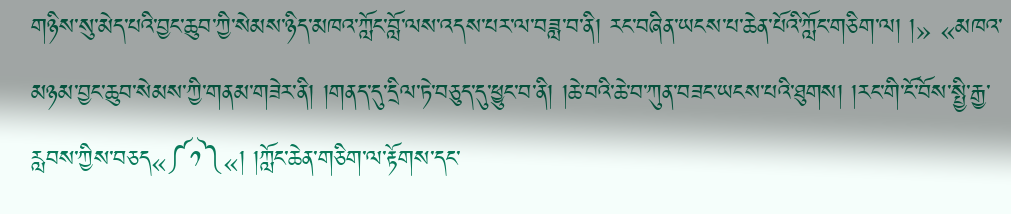གཉིས་སུ་མེད་པའི་བྱང་ཆུབ་ཀྱི་སེམས་ཉིད་མཁའ་ཀློང་བློ་ལས་འདས་པར་ལ་བཟླ་བ་ནི། རང་བཞིན་ཡངས་པ་ཆེན་པོའི་ཀློང་གཅིག་ལ། །» «མཁའ་མཉམ་བྱང་ཆུབ་སེམས་ཀྱི་གནམ་གཟེར་ནི། །གནད་དུ་དྲིལ་ཏེ་བཅུད་དུ་ཕྱུང་བ་ནི། །ཆེ་བའི་ཆེ་བ་ཀུན་བཟང་ཡངས་པའི་ཐུགས། །རང་གི་ངོ་བོས་སྤྱི་རྒྱ་རླབས་ཀྱིས་བཅད«༼༡༽«། །ཀློང་ཆེན་གཅིག་ལ་རྟོགས་དང་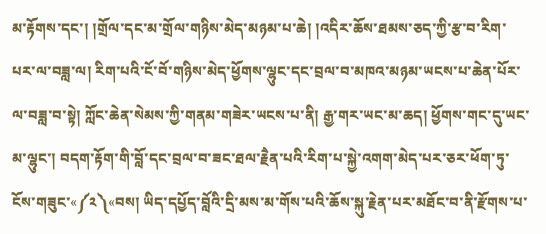མ་རྟོགས་དང་། །གྲོལ་དང་མ་གྲོལ་གཉིས་མེད་མཉམ་པ་ཆེ། །འདིར་ཆོས་ཐམས་ཅད་ཀྱི་རྩ་བ་རིག་པར་ལ་བཟླ་ལ། རིག་པའི་ངོ་བོ་གཉིས་མེད་ཕྱོགས་ལྷུང་དང་བྲལ་བ་མཁའ་མཉམ་ཡངས་པ་ཆེན་པོར་ལ་བཟླ་བ་སྟེ། ཀློང་ཆེན་སེམས་ཀྱི་གནམ་གཟེར་ཡངས་པ་ནི། རྒྱ་གར་ཡང་མ་ཆད། ཕྱོགས་གང་དུ་ཡང་མ་ལྷུང་། བདག་རྟོག་གི་བློ་དང་བྲལ་བ་ཟང་ཐལ་རྗཻན་པའི་རིག་པ་སྐྱེ་འགག་མེད་པར་ཅར་ཕོག་ཏུ་ངོས་གཟུང་«༼༢༽«བས། ཡིད་དཔྱོད་བློའི་དྲི་མས་མ་གོས་པའི་ཆོས་སྐུ་རྗེན་པར་མཐོང་བ་ནི་རྫོགས་པ་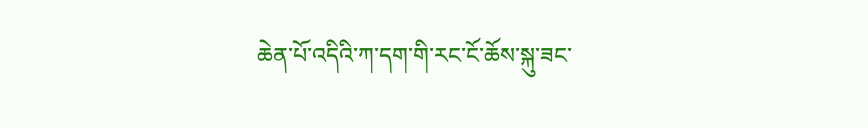ཆེན་པོ་འདིའི་ཀ་དག་གི་རང་ངོ་ཆོས་སྐུ་ཟང་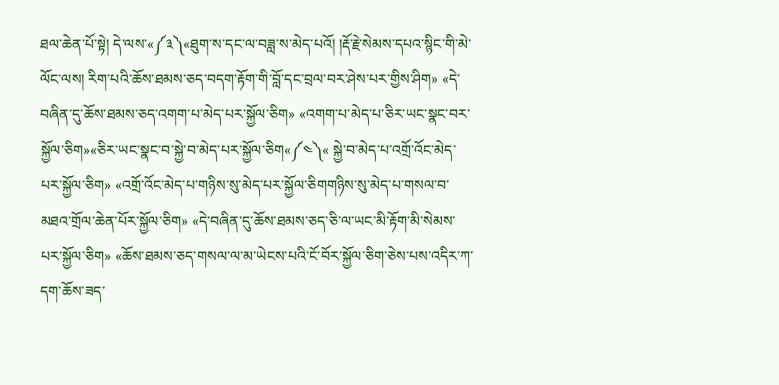ཐལ་ཆེན་པོ་སྟེ། དེ་ལས་«༼༣༽«ཐུག་ས་དང་ལ་བཟླ་ས་མེད་པའོ། །རྡོ་རྗེ་སེམས་དཔའ་སྙིང་གི་མེ་ལོང་ལས། རིག་པའི་ཆོས་ཐམས་ཅད་བདག་རྟོག་གི་བློ་དང་བྲལ་བར་ཤེས་པར་གྱིས་ཤིག» «དེ་བཞིན་དུ་ཆོས་ཐམས་ཅད་འགག་པ་མེད་པར་སྐྱོལ་ཅིག» «འགག་པ་མེད་པ་ཅིར་ཡང་སྣང་བར་སྐྱོལ་ཅིག»«ཅིར་ཡང་སྣང་བ་སྐྱེ་བ་མེད་པར་སྐྱོལ་ཅིག«༼༤༽« སྐྱེ་བ་མེད་པ་འགྲོ་འོང་མེད་པར་སྐྱོལ་ཅིག» «འགྲོ་འོང་མེད་པ་གཉིས་སུ་མེད་པར་སྐྱོལ་ཅིགགཉིས་སུ་མེད་པ་གསལ་བ་མཐའ་གྲོལ་ཆེན་པོར་སྐྱོལ་ཅིག» «དེ་བཞིན་དུ་ཆོས་ཐམས་ཅད་ཅི་ལ་ཡང་མི་རྟོག་མི་སེམས་པར་སྐྱོལ་ཅིག» «ཆོས་ཐམས་ཅད་གསལ་ལ་མ་ཡེངས་པའི་ངོ་བོར་སྐྱོལ་ཅིག་ཅེས་པས་འདིར་ཀ་དག་ཆོས་ཟད་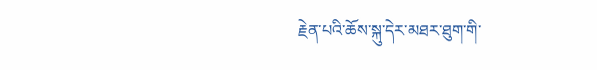རྗེན་པའི་ཆོས་སྐུ་དེར་མཐར་ཐུག་གི་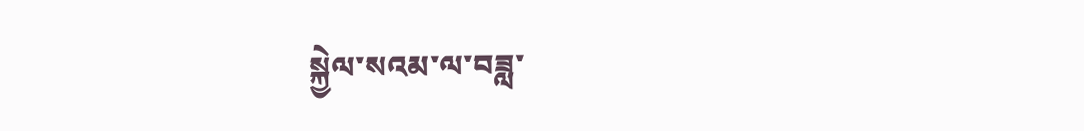སྐྱེལ་སའམ་ལ་བཟླ་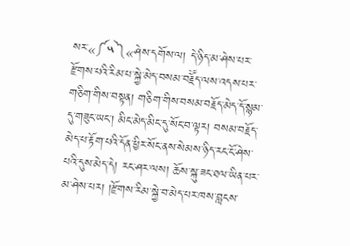སར་«༼༥༽«ཤེས་དགོས་ལ། དེ་ཉིད་མ་ཤེས་པར་རྫོགས་པའི་རིམ་པ་སྐྱེ་མེད་བསམ་བརྗཽད་ལས་འདས་པར་གཅིག་གིས་བསྟན། གཅིག་གིས་བསམ་བརྗོད་མེད་དོ་སྙམ་དུ་གཟུང་ཡང་། མིང་མེད་མིང་དུ་སོང་བ་ལྟར། བསམ་བརྗོད་མེད་པ་རྟོག་པའི་དོན་ཕྱིར་སོང་ནས་སེམས་ཉིད་རང་ངོ་ཤེས་པའི་དུས་མེད་དེ། རང་ཤར་ལས། ཆོས་སྐུ་ཟང་ཐལ་ཡིན་པར་མ་ཤེས་པར། །རྫོགས་རིམ་སྐྱེ་བ་མེད་པར་ཁས་བླངས་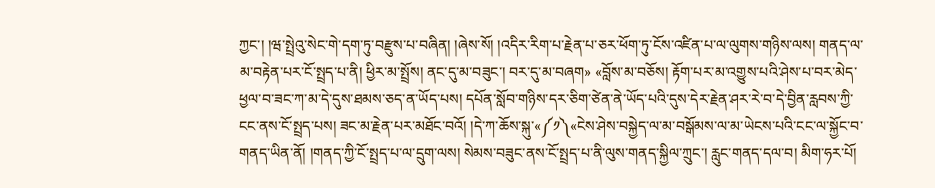ཀྱང་། །ཝ་སྤྲེའུ་སེང་གེ་དག་ཏུ་བརྫུས་པ་བཞིན། །ཞེས་སོ། །འདིར་རིག་པ་རྗེན་པ་ཅར་ཕོག་ཏུ་ངོས་འཛིན་པ་ལ་ལུགས་གཉིས་ལས། གནད་ལ་མ་བརྟེན་པར་ངོ་སྤྲད་པ་ནི། ཕྱིར་མ་སྤྲོས། ནང་དུ་མ་བཟུང་། བར་དུ་མ་བཞག» «བློས་མ་བཅོས། རྟོག་པར་མ་འགྱུས་པའི་ཤེས་པ་བར་མེད་ཕྱལ་བ་ཟང་ཀ་མ་དེ་དུས་ཐམས་ཅད་ན་ཡོད་པས། དཔོན་སློབ་གཉིས་དར་ཅིག་ཙེན་ནེ་ཡོད་པའི་དུས་དེར་རྗེན་ཤར་རེ་བ་དེ་བྱིན་རླབས་ཀྱི་ངང་ནས་ངོ་སྤྲད་པས། ཟང་མ་རྗེན་པར་མཐོང་བའོ། །དེ་ཀ་ཆོས་སྐུ་«༼༡༽«ངེས་ཤེས་བསྐྱེད་ལ་མ་བསྒོམས་ལ་མ་ཡེངས་པའི་ངང་ལ་སྐྱོང་བ་གནད་ཡིན་ནོ། །གནད་ཀྱི་ངོ་སྤྲད་པ་ལ་དྲུག་ལས། སེམས་བཟུང་ནས་ངོ་སྤྲད་པ་ནི་ལུས་གནད་སྐྱིལ་ཀྲུང་། རླུང་གནད་དལ་བ། མིག་ཧར་པོ།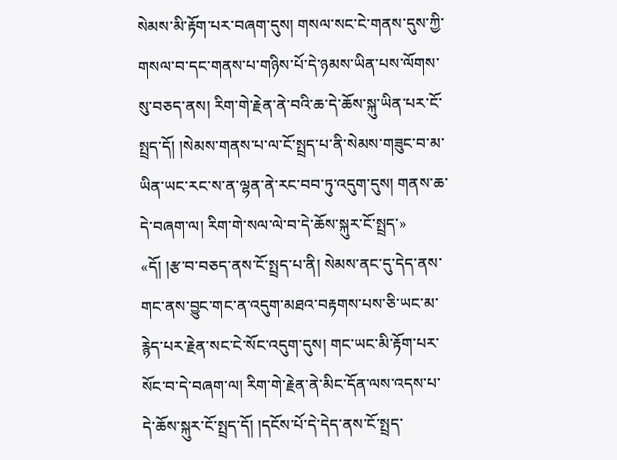སེམས་མི་རྟོག་པར་བཞག་དུས། གསལ་སང་ངེ་གནས་དུས་ཀྱི་གསལ་བ་དང་གནས་པ་གཉིས་པོ་དེ་ཉམས་ཡིན་པས་ལོགས་སུ་བཅད་ནས། རིག་གེ་རྗེན་ནེ་བའི་ཆ་དེ་ཆོས་སྐུ་ཡིན་པར་ངོ་སྤྲད་དོ། །སེམས་གནས་པ་ལ་ངོ་སྤྲད་པ་ནི་སེམས་གཟུང་བ་མ་ཡིན་ཡང་རང་ས་ན་ལྷན་ནེ་རང་བབ་ཏུ་འདུག་དུས། གནས་ཆ་དེ་བཞག་ལ། རིག་གེ་སལ་ལེ་བ་དེ་ཆོས་སྐུར་ངོ་སྤྲད་» «དོ། །རྩ་བ་བཅད་ནས་ངོ་སྤྲད་པ་ནི། སེམས་ནང་དུ་དེད་ནས་གང་ནས་བྱུང་གང་ན་འདུག་མཐའ་བརྟགས་པས་ཅི་ཡང་མ་རྙེད་པར་རྗེན་སང་ངེ་སོང་འདུག་དུས། གང་ཡང་མི་རྟོག་པར་སོང་བ་དེ་བཞག་ལ། རིག་གེ་རྗེན་ནེ་མིང་དོན་ལས་འདས་པ་དེ་ཆོས་སྐུར་ངོ་སྤྲད་དོ། །དངོས་པོ་དེ་དེད་ནས་ངོ་སྤྲད་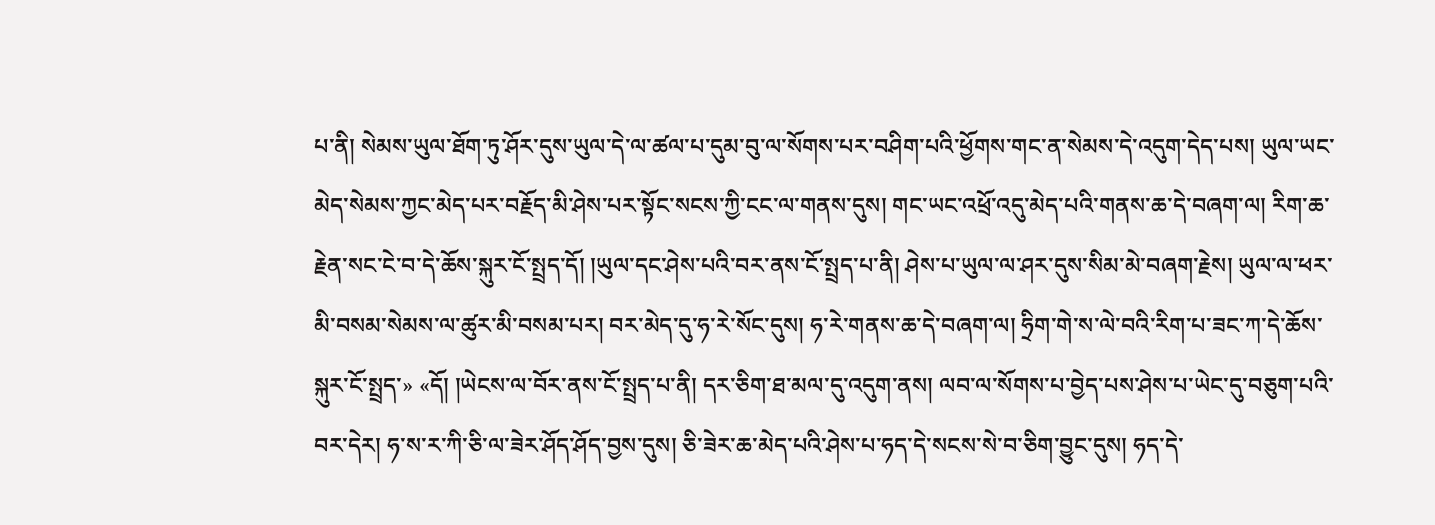པ་ནི། སེམས་ཡུལ་ཐོག་ཏུ་ཤོར་དུས་ཡུལ་དེ་ལ་ཚལ་པ་དུམ་བུ་ལ་སོགས་པར་བཤིག་པའི་ཕྱོགས་གང་ན་སེམས་དེ་འདུག་དེད་པས། ཡུལ་ཡང་མེད་སེམས་ཀྱང་མེད་པར་བརྗོད་མི་ཤེས་པར་སྟོང་སངས་ཀྱི་ངང་ལ་གནས་དུས། གང་ཡང་འཕྲོ་འདུ་མེད་པའི་གནས་ཆ་དེ་བཞག་ལ། རིག་ཆ་རྗེན་སང་ངེ་བ་དེ་ཆོས་སྐུར་ངོ་སྤྲད་དོ། །ཡུལ་དང་ཤེས་པའི་བར་ནས་ངོ་སྤྲད་པ་ནི། ཤེས་པ་ཡུལ་ལ་ཤར་དུས་སིམ་མེ་བཞག་རྗེས། ཡུལ་ལ་ཕར་མི་བསམ་སེམས་ལ་ཚུར་མི་བསམ་པར། བར་མེད་དུ་ཧ་རེ་སོང་དུས། ཧ་རེ་གནས་ཆ་དེ་བཞག་ལ། ཧྲིག་གེ་ས་ལེ་བའི་རིག་པ་ཟང་ཀ་དེ་ཆོས་སྐུར་ངོ་སྤྲད་» «དོ། །ཡེངས་ལ་བོར་ནས་ངོ་སྤྲད་པ་ནི། དར་ཅིག་ཐ་མལ་དུ་འདུག་ནས། ལབ་ལ་སོགས་པ་བྱེད་པས་ཤེས་པ་ཡེང་དུ་བཅུག་པའི་བར་དེར། ཧ་ས་ར་ཀི་ཅི་ལ་ཟེར་ཤོད་ཤོད་བྱས་དུས། ཅི་ཟེར་ཆ་མེད་པའི་ཤེས་པ་ཧད་དེ་སངས་སེ་བ་ཅིག་བྱུང་དུས། ཧད་དེ་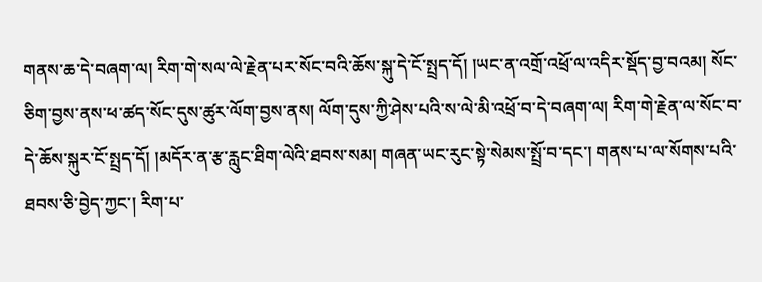གནས་ཆ་དེ་བཞག་ལ། རིག་གེ་སལ་ལེ་རྗེན་པར་སོང་བའི་ཆོས་སྐུ་དེ་ངོ་སྤྲད་དོ། །ཡང་ན་འགྲོ་འཕྲོ་ལ་འདིར་སྡོད་བྱ་བའམ། སོང་ཅིག་བྱས་ནས་ཕ་ཚད་སོང་དུས་ཚུར་ལོག་བྱས་ནས། ལོག་དུས་ཀྱི་ཤེས་པའི་ས་ལེ་མི་འཕྲོ་བ་དེ་བཞག་ལ། རིག་གེ་རྗེན་ལ་སོང་བ་དེ་ཆོས་སྐུར་ངོ་སྤྲད་དོ། །མདོར་ན་རྩ་རླུང་ཐིག་ལེའི་ཐབས་སམ། གཞན་ཡང་རུང་སྟེ་སེམས་སྤྲོ་བ་དང་། གནས་པ་ལ་སོགས་པའི་ཐབས་ཅི་བྱེད་ཀྱང་། རིག་པ་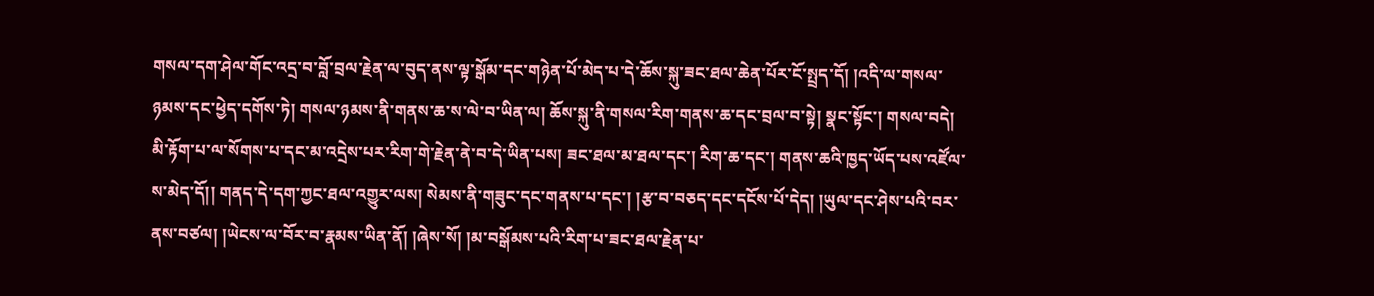གསལ་དག་ཤེལ་གོང་འདྲ་བ་བློ་བྲལ་རྗེན་ལ་བུད་ནས་ལྟ་སྒོམ་དང་གཉེན་པོ་མེད་པ་དེ་ཆོས་སྐུ་ཟང་ཐལ་ཆེན་པོར་ངོ་སྤྲད་དོ། །འདི་ལ་གསལ་ཉམས་དང་ཕྱེད་དགོས་ཏེ། གསལ་ཉམས་ནི་གནས་ཆ་ས་ལེ་བ་ཡིན་ལ། ཆོས་སྐུ་ནི་གསལ་རིག་གནས་ཆ་དང་བྲལ་བ་སྟེ། སྣང་སྟོང་། གསལ་བདེ། མི་རྟོག་པ་ལ་སོགས་པ་དང་མ་འདྲེས་པར་རིག་གེ་རྗེན་ནེ་བ་དེ་ཡིན་པས། ཟང་ཐལ་མ་ཐལ་དང་། རིག་ཆ་དང་། གནས་ཆའི་ཁྱད་ཡོད་པས་འཛོལ་ས་མེད་དོ།། གནད་དེ་དག་ཀྱང་ཐལ་འགྱུར་ལས། སེམས་ནི་གཟུང་དང་གནས་པ་དང་། །རྩ་བ་བཅད་དང་དངོས་པོ་དེད། །ཡུལ་དང་ཤེས་པའི་བར་ནས་བཙལ། །ཡེངས་ལ་བོར་བ་རྣམས་ཡིན་ནོ། །ཞེས་སོ། །མ་བསྒོམས་པའི་རིག་པ་ཟང་ཐལ་རྗེན་པ་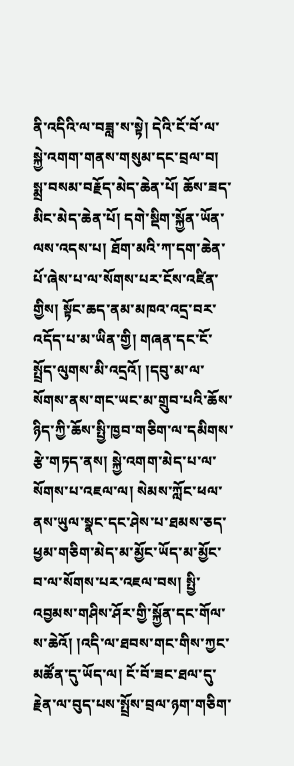ནི་འདིའི་ལ་བཟླ་ས་སྟེ། དེའི་ངོ་བོ་ལ་སྐྱེ་འགག་གནས་གསུམ་དང་བྲལ་བ། སྨྲ་བསམ་བརྗོད་མེད་ཆེན་པོ། ཆོས་ཟད་མིང་མེད་ཆེན་པོ། དགེ་སྡིག་སྐྱོན་ཡོན་ལས་འདས་པ། ཐོག་མའི་ཀ་དག་ཆེན་པོ་ཞེས་པ་ལ་སོགས་པར་ངོས་འཛིན་གྱིས། སྟོང་ཆད་ནམ་མཁའ་འདྲ་བར་འདོད་པ་མ་ཡིན་གྱི། གཞན་དང་ངོ་སྤྲོད་ལུགས་མི་འདྲའོ། །དབུ་མ་ལ་སོགས་ནས་གང་ཡང་མ་གྲུབ་པའི་ཆོས་ཉིད་ཀྱི་ཆོས་སྤྱི་ཁྱབ་གཅིག་ལ་དམིགས་རྩེ་གཏད་ནས། སྐྱེ་འགག་མེད་པ་ལ་སོགས་པ་འཇལ་ལ། སེམས་ཀློང་ཕལ་ནས་ཡུལ་སྣང་དང་ཤེས་པ་ཐམས་ཅད་ཕྱམ་གཅིག་མེད་མ་མྱོང་ཡོད་མ་མྱོང་བ་ལ་སོགས་པར་འཇལ་བས། སྤྱི་འབྱམས་གཤིས་ཤོར་གྱི་སྐྱོན་དང་གོལ་ས་ཆེའོ། །འདི་ལ་ཐབས་གང་གིས་ཀྱང་མཚོན་དུ་ཡོད་ལ། ངོ་བོ་ཟང་ཐལ་དུ་རྗེན་ལ་བུད་པས་སྤྲོས་བྲལ་ཉག་གཅིག་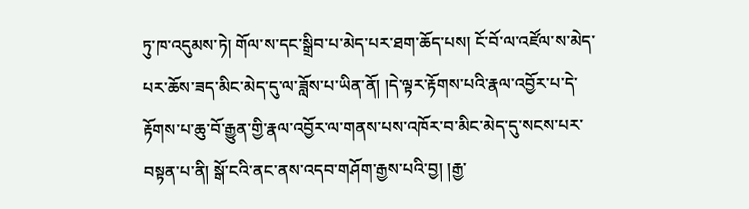ཏུ་ཁ་འདུམས་ཏེ། གོལ་ས་དང་སྒྲིབ་པ་མེད་པར་ཐག་ཆོད་པས། ངོ་བོ་ལ་འཛོལ་ས་མེད་པར་ཆོས་ཟད་མིང་མེད་དུ་ལ་ཟློས་པ་ཡིན་ནོ། །དེ་ལྟར་རྟོགས་པའི་རྣལ་འབྱོར་པ་དེ་རྟོགས་པ་ཆུ་བོ་རྒྱུན་གྱི་རྣལ་འབྱོར་ལ་གནས་པས་འཁོར་བ་མིང་མེད་དུ་སངས་པར་བསྟན་པ་ནི། སྒོ་ངའི་ནང་ནས་འདབ་གཤོག་རྒྱས་པའི་བྱ། །རྒྱ་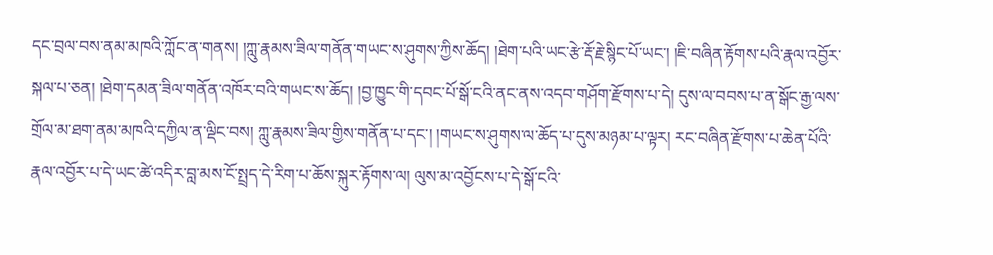དང་བྲལ་བས་ནམ་མཁའི་ཀློང་ན་གནས། །ཀླུ་རྣམས་ཟིལ་གནོན་གཡང་ས་ཤུགས་ཀྱིས་ཆོད། །ཐེག་པའི་ཡང་རྩེ་རྡོ་རྗེ་སྙིང་པོ་ཡང་། །ཇི་བཞིན་རྟོགས་པའི་རྣལ་འབྱོར་སྐལ་པ་ཅན། །ཐེག་དམན་ཟིལ་གནོན་འཁོར་བའི་གཡང་ས་ཆོད། །བྱ་ཁྱུང་གི་དབང་པོ་སྒོ་ངའི་ནང་ནས་འདབ་གཤོག་རྫོགས་པ་དེ། དུས་ལ་བབས་པ་ན་སྒོང་རྒྱ་ལས་གྲོལ་མ་ཐག་ནམ་མཁའི་དཀྱིལ་ན་ལྡིང་བས། ཀླུ་རྣམས་ཟིལ་གྱིས་གནོན་པ་དང་། །གཡང་ས་ཤུགས་ལ་ཆོད་པ་དུས་མཉམ་པ་ལྟར། རང་བཞིན་རྫོགས་པ་ཆེན་པོའི་རྣལ་འབྱོར་པ་དེ་ཡང་ཚེ་འདིར་བླ་མས་ངོ་སྤྲད་དེ་རིག་པ་ཆོས་སྐུར་རྟོགས་ལ། ལུས་མ་འབྱོངས་པ་དེ་སྒོ་ངའི་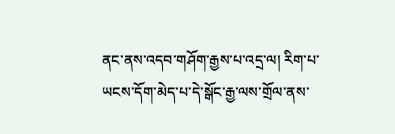ནང་ནས་འདབ་གཤོག་རྒྱས་པ་འདྲ་ལ། རིག་པ་ཡངས་དོག་མེད་པ་དེ་སྒོང་རྒྱ་ལས་གྲོལ་ནས་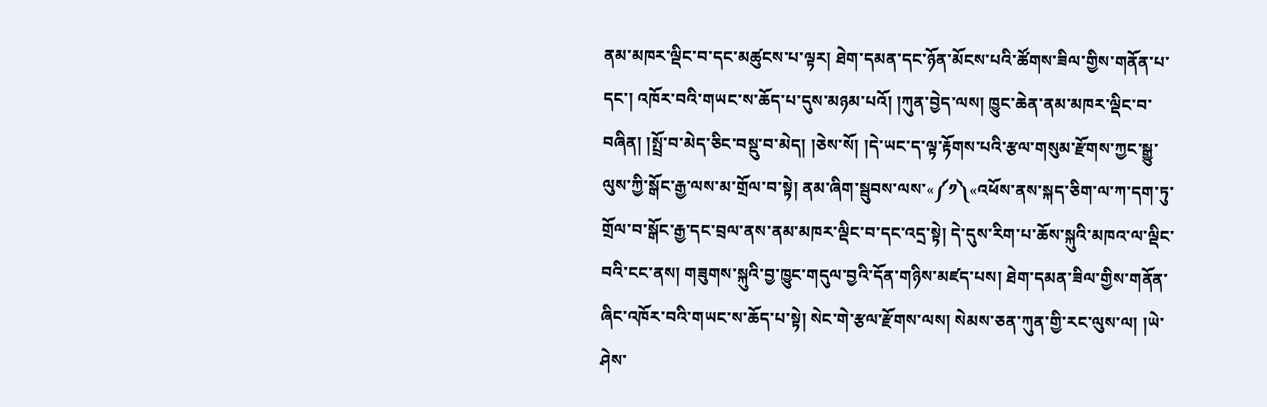ནམ་མཁར་ལྡིང་བ་དང་མཚུངས་པ་ལྟར། ཐེག་དམན་དང་ཉོན་མོངས་པའི་ཚོགས་ཟིལ་གྱིས་གནོན་པ་དང་། འཁོར་བའི་གཡང་ས་ཆོད་པ་དུས་མཉམ་པའོ། །ཀུན་བྱེད་ལས། ཁྱུང་ཆེན་ནམ་མཁར་ལྡིང་བ་བཞིན། །སྤྲོ་བ་མེད་ཅིང་བསྡུ་བ་མེད། །ཅེས་སོ། །དེ་ཡང་ད་ལྟ་རྟོགས་པའི་རྩལ་གསུམ་རྫོགས་ཀྱང་སྒྱུ་ལུས་ཀྱི་སྒོང་རྒྱ་ལས་མ་གྲོལ་བ་སྟེ། ནམ་ཞིག་སྦུབས་ལས་«༼༡༽«འཕོས་ནས་སྐད་ཅིག་ལ་ཀ་དག་ཏུ་གྲོལ་བ་སྒོང་རྒྱ་དང་བྲལ་ནས་ནམ་མཁར་ལྡིང་བ་དང་འདྲ་སྟེ། དེ་དུས་རིག་པ་ཆོས་སྐུའི་མཁའ་ལ་ལྡིང་བའི་ངང་ནས། གཟུགས་སྐུའི་བྱ་ཁྱུང་གདུལ་བྱའི་དོན་གཉིས་མཛད་པས། ཐེག་དམན་ཟིལ་གྱིས་གནོན་ཞིང་འཁོར་བའི་གཡང་ས་ཆོད་པ་སྟེ། སེང་གེ་རྩལ་རྫོགས་ལས། སེམས་ཅན་ཀུན་གྱི་རང་ལུས་ལ། །ཡེ་ཤེས་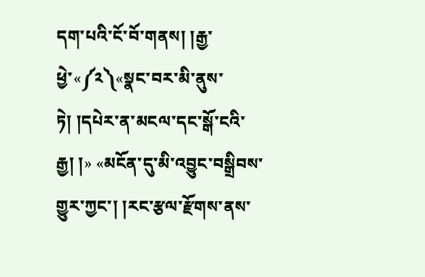དག་པའི་ངོ་བོ་གནས། །རྒྱ་ཕྱེ་«༼༢༽«སྣང་བར་མི་ནུས་ཏེ། །དཔེར་ན་མངལ་དང་སྒོ་ངའི་རྒྱ། །» «མངོན་དུ་མི་འབྱུང་བསྒྲིབས་གྱུར་ཀྱང་། །རང་རྩལ་རྫོགས་ནས་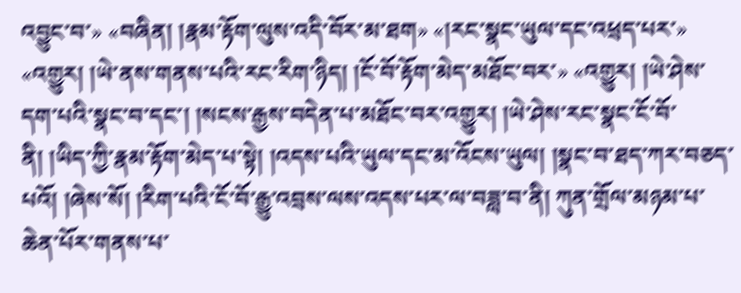འབྱུང་བ་» «བཞིན། །རྣམ་རྟོག་ལུས་འདི་བོར་མ་ཐག» «།རང་སྣང་ཡུལ་དང་འཕྲད་པར་» «འགྱུར། །ཡེ་ནས་གནས་པའི་རང་རིག་ཉིད། །ངོ་བོ་རྟོག་མེད་མཐོང་བར་» «འགྱུར། །ཡེ་ཤེས་དག་པའི་སྣང་བ་དང་། །སངས་རྒྱས་བདེན་པ་མཐོང་བར་འགྱུར། །ཡེ་ཤེས་རང་སྣང་ངོ་བོ་ནི། །ཡིད་ཀྱི་རྣམ་རྟོག་མེད་པ་སྟེ། །འདས་པའི་ཡུལ་དང་མ་འོངས་ཡུལ། །སྣང་བ་ཐད་ཀར་བཅད་པའོ། །ཞེས་སོ། །རིག་པའི་ངོ་བོ་རྒྱུ་འབྲས་ལས་འདས་པར་ལ་བཟླ་བ་ནི། ཀུན་གྲོལ་མཉམ་པ་ཆེན་པོར་གནས་པ་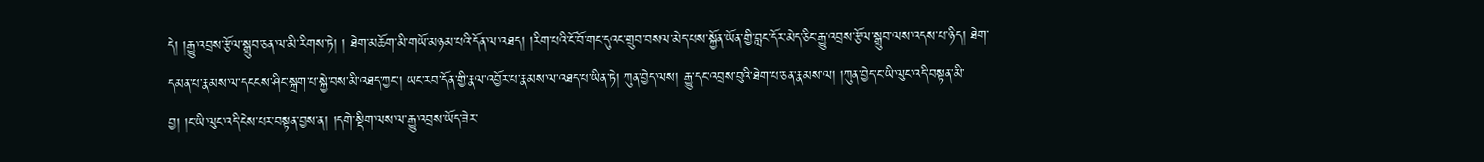དེ། །རྒྱུ་འབྲས་རྩོལ་སྒྲུབ་ཅན་ལ་མི་རིགས་ཏེ། ། ཐེག་མཆོག་མི་གཡོ་མཉམ་པའི་དོན་ལ་འཐད། །རིག་པའི་ངོ་བོ་གང་དུའང་གྲུབ་བསལ་མེད་པས་སྐྱོན་ཡོན་གྱི་བླང་དོར་མེད་ཅིང་རྒྱུ་འབྲས་རྩོལ་སྒྲུབ་ལས་འདས་པ་ཉིད། ཐེག་དམན་པ་རྣམས་ལ་དངངས་ཤིང་སྐྲག་པ་སྐྱེ་བས་མི་འཐད་ཀྱང་། ཡང་རབ་དོན་གྱི་རྣལ་འབྱོར་པ་རྣམས་ལ་འཐད་པ་ཡིན་ཏེ། ཀུན་བྱེད་ལས། རྒྱུ་དང་འབྲས་བུའི་ཐེག་པ་ཅན་རྣམས་ལ། །ཀུན་བྱེད་ང་ཡི་ལུང་འདི་བསྟན་མི་ བྱ། །ང་ཡི་ལུང་འདི་ངེས་པར་བསྟན་བྱས་ན། །དགེ་སྡིག་ལས་ལ་རྒྱུ་འབྲས་ཡོད་ཟེར་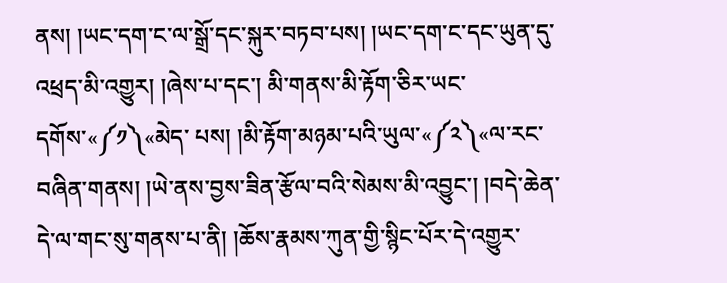ནས། །ཡང་དག་ང་ལ་སྒྲོ་དང་སྐུར་བཏབ་པས། །ཡང་དག་ང་དང་ཡུན་དུ་འཕྲད་མི་འགྱུར། །ཞེས་པ་དང་། མི་གནས་མི་རྟོག་ཅིར་ཡང་དགོས་«༼༡༽«མེད་ པས། །མི་རྟོག་མཉམ་པའི་ཡུལ་«༼༢༽«ལ་རང་བཞིན་གནས། །ཡེ་ནས་བྱས་ཟིན་རྩོལ་བའི་སེམས་མི་འབྱུང་། །བདེ་ཆེན་དེ་ལ་གང་སུ་གནས་པ་ནི། །ཆོས་རྣམས་ཀུན་གྱི་སྙིང་པོར་དེ་འགྱུར་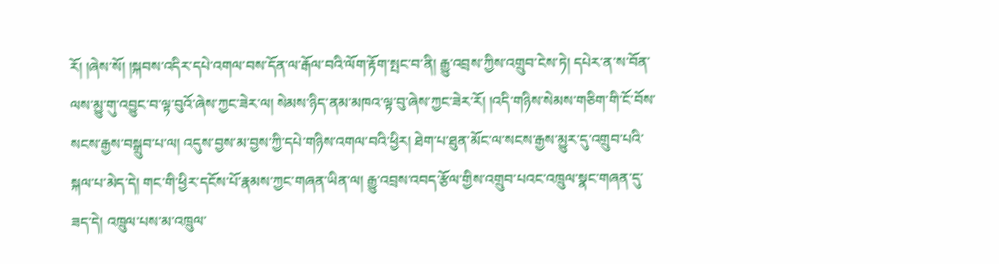རོ། །ཞེས་སོ། །སྐབས་འདིར་དཔེ་འགལ་བས་དོན་ལ་རྒོལ་བའི་ལོག་རྟོག་སྤང་བ་ནི། རྒྱུ་འབྲས་ཀྱིས་འགྲུབ་ངེས་ཏེ། དཔེར་ན་ས་བོན་ལས་མྱུ་གུ་འབྱུང་བ་ལྟ་བུའོ་ཞེས་ཀྱང་ཟེར་ལ། སེམས་ཉིད་ནམ་མཁའ་ལྟ་བུ་ཞེས་ཀྱང་ཟེར་རོ། །འདི་གཉིས་སེམས་གཅིག་གི་ངོ་བོས་སངས་རྒྱས་བསྒྲུབ་པ་ལ། འདུས་བྱས་མ་བྱས་ཀྱི་དཔེ་གཉིས་འགལ་བའི་ཕྱིར། ཐེག་པ་ཐུན་མོང་ལ་སངས་རྒྱས་མྱུར་དུ་འགྲུབ་པའི་སྐལ་པ་མེད་དེ། གང་གི་ཕྱིར་དངོས་པོ་རྣམས་ཀྱང་གཞན་ཡིན་ལ། རྒྱུ་འབྲས་འབད་རྩོལ་གྱིས་འགྲུབ་པའང་འཁྲུལ་སྣང་གཞན་དུ་ཟད་དེ། འཁྲུལ་པས་མ་འཁྲུལ་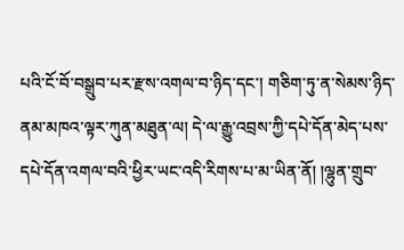པའི་ངོ་བོ་བསྒྲུབ་པར་རྫས་འགལ་བ་ཉིད་དང་། གཅིག་ཏུ་ན་སེམས་ཉིད་ནམ་མཁའ་ལྟར་ཀུན་མཐུན་ལ། དེ་ལ་རྒྱུ་འབྲས་ཀྱི་དཔེ་དོན་མེད་པས་དཔེ་དོན་འགལ་བའི་ཕྱིར་ཡང་འདི་རིགས་པ་མ་ཡིན་ནོ། །ལྷུན་གྲུབ་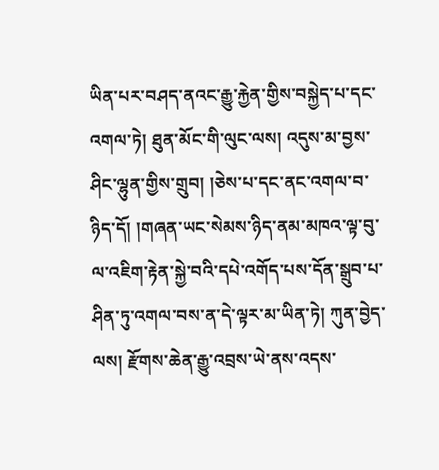ཡིན་པར་བཤད་ནའང་རྒྱུ་རྐྱེན་གྱིས་བསྐྱེད་པ་དང་འགལ་ཏེ། ཐུན་མོང་གི་ལུང་ལས། འདུས་མ་བྱས་ཤིང་ལྷུན་གྱིས་གྲུབ། །ཅེས་པ་དང་ནང་འགལ་བ་ཉིད་དོ། །གཞན་ཡང་སེམས་ཉིད་ནམ་མཁའ་ལྟ་བུ་ལ་འཇིག་རྟེན་སྐྱེ་བའི་དཔེ་འགོད་པས་དོན་སྒྲུབ་པ་ཤིན་ཏུ་འགལ་བས་ན་དེ་ལྟར་མ་ཡིན་ཏེ། ཀུན་བྱེད་ལས། རྫོགས་ཆེན་རྒྱུ་འབྲས་ཡེ་ནས་འདས་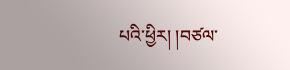པའི་ཕྱིར། །བཙལ་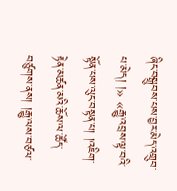ཞིང་བསྒྲུབས་པས་བྱར་མེད་འགྲུབ་པ་མེད། །» «རྒྱུ་འབྲས་ལྟ་བའི་སྟོན་པས་ལུང་བསྟན་པ། །འཇིག་རྟེན་མཚན་མའི་ཆོས་ལ་ཚོད་བཙུགས་ནས། །རྒྱུ་ལས་བཙལ་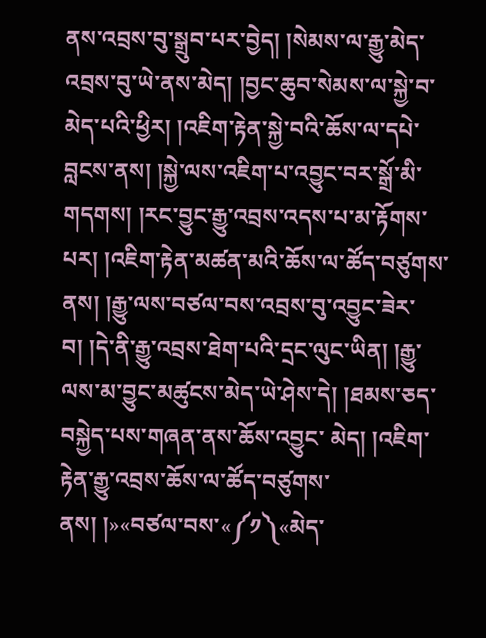ནས་འབྲས་བུ་སྒྲུབ་པར་བྱེད། །སེམས་ལ་རྒྱུ་མེད་འབྲས་བུ་ཡེ་ནས་མེད། །བྱང་ཆུབ་སེམས་ལ་སྐྱེ་བ་མེད་པའི་ཕྱིར། །འཇིག་རྟེན་སྐྱེ་བའི་ཆོས་ལ་དཔེ་བླངས་ནས། །སྐྱེ་ལས་འཇིག་པ་འབྱུང་བར་སྒྲོ་མི་གདགས། །རང་བྱུང་རྒྱུ་འབྲས་འདས་པ་མ་རྟོགས་པར། །འཇིག་རྟེན་མཚན་མའི་ཆོས་ལ་ཚོད་བཙུགས་ནས། །རྒྱུ་ལས་བཙལ་བས་འབྲས་བུ་འབྱུང་ཟེར་བ། །དེ་ནི་རྒྱུ་འབྲས་ཐེག་པའི་དྲང་ལུང་ཡིན། །རྒྱུ་ལས་མ་བྱུང་མཚུངས་མེད་ཡེ་ཤེས་དེ། །ཐམས་ཅད་བསྐྱེད་པས་གཞན་ནས་ཆོས་འབྱུང་ མེད། །འཇིག་རྟེན་རྒྱུ་འབྲས་ཆོས་ལ་ཚོད་བཙུགས་ནས། །»«བཙལ་བས་«༼༡༽«མེད་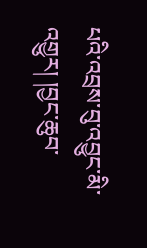པའི་འབྲས་བུ་འབྱུང་མི་འགྱུར། །བྱང་ཆུབ་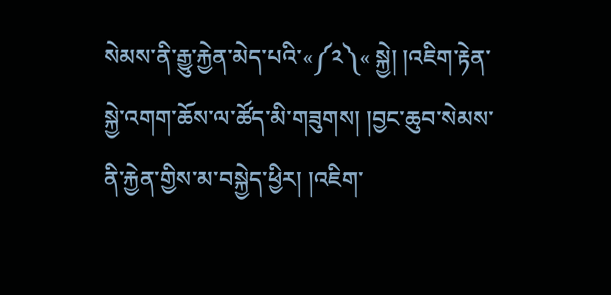སེམས་ནི་རྒྱུ་རྐྱེན་མེད་པའི་«༼༢༽« སྐྱེ། །འཇིག་རྟེན་སྐྱེ་འགག་ཆོས་ལ་ཚོད་མི་གཟུགས། །བྱང་ཆུབ་སེམས་ནི་རྐྱེན་གྱིས་མ་བསྐྱེད་ཕྱིར། །འཇིག་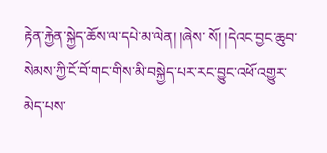རྟེན་རྐྱེན་སྐྱེད་ཆོས་ལ་དཔེ་མ་ལེན། །ཞེས་ སོ། །དེའང་བྱང་ཆུབ་སེམས་ཀྱི་ངོ་བོ་གང་གིས་མི་བསྐྱེད་པར་རང་བྱུང་འཕོ་འགྱུར་མེད་པས་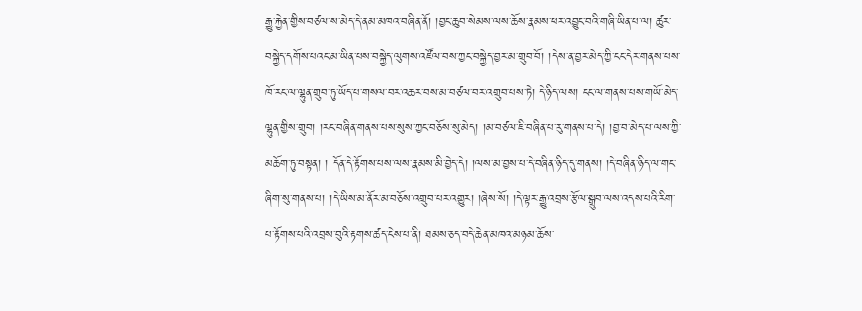རྒྱུ་རྐྱེན་གྱིས་བཙལ་ས་མེད་དེ་ནམ་མཁའ་བཞིན་ནོ། །བྱང་ཆུབ་སེམས་ལས་ཆོས་རྣམས་ཕར་འབྱུང་བའི་གཞི་ཡིན་པ་ལ། ཚུར་བསྐྱེད་དགོས་པའང་མ་ཡིན་པས་བསྐྱེད་ལུགས་འཛོལ་བས་ཀྱང་བསྐྱེད་བྱར་མ་གྲུབ་བོ། །དེས་ན་བྱར་མེད་ཀྱི་ངང་དེར་གནས་པས་ཁོ་རང་ལ་ལྷུན་གྲུབ་ཏུ་ཡོད་པ་གསལ་བར་འཆར་བས་མ་བཙལ་བར་འགྲུབ་པས་ཏེ། དེ་ཉིད་ལས། ངང་ལ་གནས་པས་གཡོ་མེད་ལྷུན་གྱིས་གྲུབ། །རང་བཞིན་གནས་པས་སུས་ཀྱང་བཅོས་སུ་མེད། །མ་བཙལ་ཇི་བཞིན་པ་རུ་གནས་པ་དེ། །བྱ་བ་མེད་པ་ལས་ཀྱི་མཆོག་ཏུ་བསྟན། ། དོན་དེ་རྟོགས་པས་ལས་རྣམས་མི་བྱེད་དེ། །ལས་མ་བྱས་པ་དེ་བཞིན་ཉིད་དུ་གནས། །དེ་བཞིན་ཉིད་ལ་གང་ཞིག་སུ་གནས་པ། །དེ་ཡིས་མ་ནོར་མ་བཅོས་འགྲུབ་པར་འགྱུར། །ཞེས་སོ། །དེ་ལྟར་རྒྱུ་འབྲས་རྩོལ་སྒྲུབ་ལས་འདས་པའི་རིག་པ་རྟོགས་པའི་འབྲས་བུའི་རྟགས་ཚད་ངེས་པ་ནི། ཐམས་ཅད་བདེ་ཆེན་མཁའ་མཉམ་ཆོས་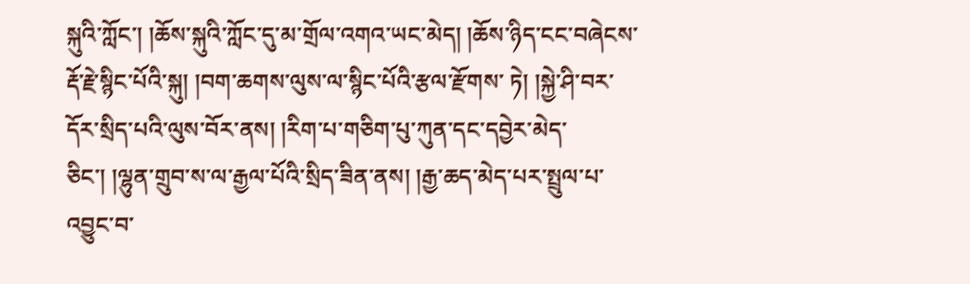སྐུའི་ཀློང་། །ཆོས་སྐུའི་ཀློང་དུ་མ་གྲོལ་འགའ་ཡང་མེད། །ཆོས་ཉིད་ངང་བཞེངས་རྡོ་རྗེ་སྙིང་པོའི་སྐུ། །བག་ཆགས་ལུས་ལ་སྙིང་པོའི་རྩལ་རྫོགས་ ཏེ། །སྐྱེ་ཤི་བར་དོར་སྲིད་པའི་ལུས་བོར་ནས། །རིག་པ་གཅིག་པུ་ཀུན་དང་དབྱེར་མེད་ཅིང་། །ལྷུན་གྲུབ་ས་ལ་རྒྱལ་པོའི་སྲིད་ཟིན་ནས། །རྒྱ་ཆད་མེད་པར་སྤྲུལ་པ་འབྱུང་བ་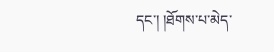དང་། །ཐོགས་པ་མེད་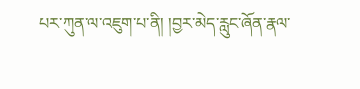པར་ཀུན་ལ་འཇུག་པ་ནི། །བྱར་མེད་རླུང་ཞོན་རྣལ་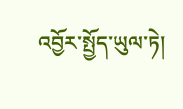འབྱོར་སྤྱོད་ཡུལ་ཏེ།